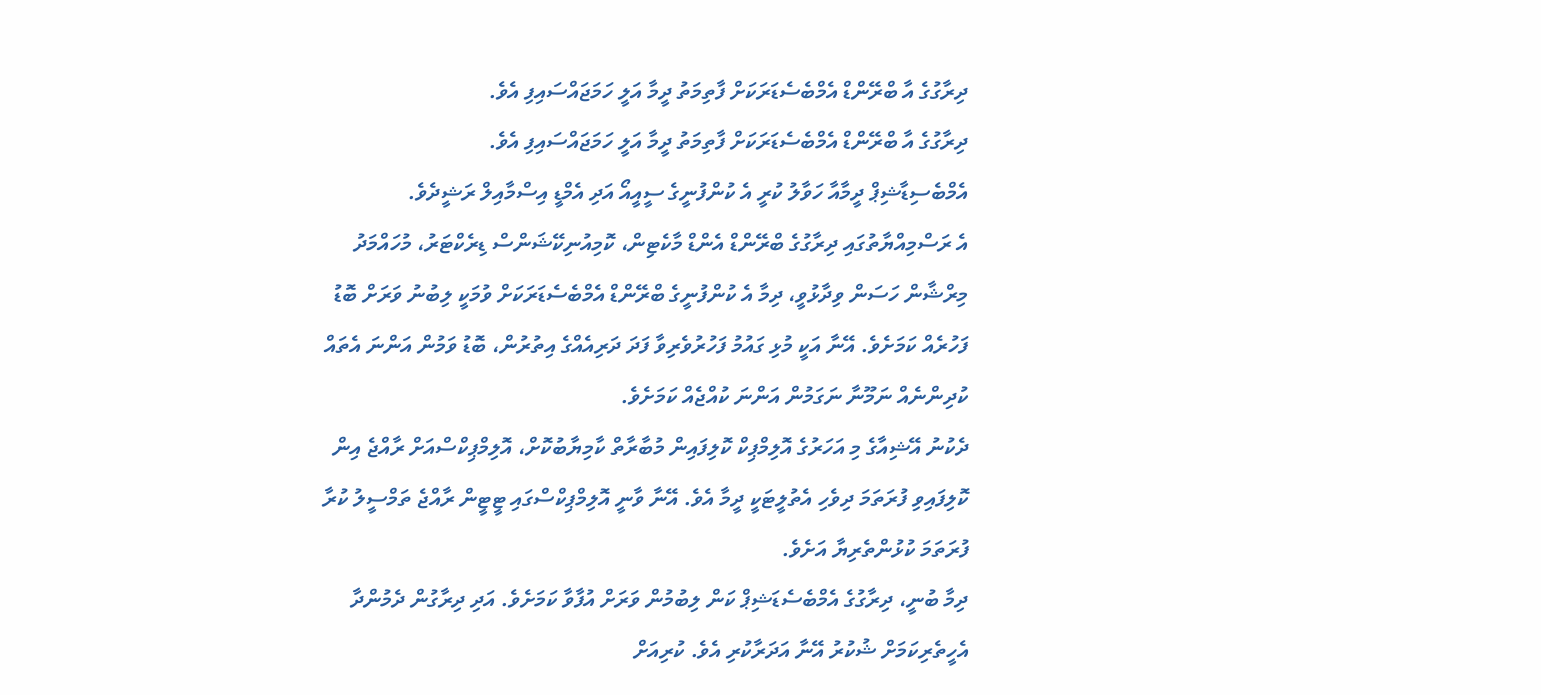ދިރާގުގެ އާ ބްރޭންޑް އެމްބެސެޑަރަކަށް ފާތިމަތު ދީމާ އަލީ ހަމަޖައްސައިފި އެވެ.
ދިރާގުގެ އާ ބްރޭންޑް އެމްބެސެޑަރަކަށް ފާތިމަތު ދީމާ އަލީ ހަމަޖައްސައިފި އެވެ.
އެމްބެސިޑާޝިޕް ދީމާއާ ހަވާލު ކުރީ އެ ކުންފުނީގެ ސީއީއޯ އަދި އެމްޑީ އިސްމާއިލް ރަޝީދެވެ.
އެ ރަސްމިއްޔާތުގައި ދިރާގުގެ ބްރޭންޑް އެންޑް މާކެޓިން، ކޮމިއުނިކޭޝަންސް ޑިރެކްޓަރު، މުހައްމަދު މިރްޝާން ހަސަން ވިދާޅުވީ، ދިމާ އެ ކުންފުނީގެ ބްރޭންޑް އެމްބެސެޑަރަކަށް ވުމަކީ ލިބުނު ވަރަށް ބޮޑު ފަހުރެއް ކަމަށެވެ. އޭނާ އަކީ މުޅި ގައުމު ފަހުރުވެރިވާ ފަދަ ދަރިއެއްގެ އިތުރުން، ބޮޑު ވަމުން އަންނަ އެތައް ކުދިންނެއް ނަމޫނާ ނަގަމުން އަންނަ ކުއްޖެއް ކަމަށެވެ.
ދެކުނު އޭޝިއާގެ މި އަހަރުގެ އޮލިމްޕިކް ކޮލިފައިން މުބާރާތް ކާމިޔާބުކޮށް، އޮލިމްޕިކްސްއަށް ރާއްޖެ އިން ކޮލިފައިވި ފުރަތަމަ ދިވެހި އެތުލީޓަކީ ދީމާ އެވެ. އޭނާ ވާނީ އޮލިމްޕިކްސްގައި ޓީޓީން ރާއްޖެ ތަމްސީލު ކުރާ ފުރަތަމަ ކުޅުންތެރިޔާ އަށެވެ.
ދިމާ ބުނީ، ދިރާގުގެ އެމްބެސެޑަޝިޕް ކަން ލިބުމުން ވަރަށް އުފާވާ ކަމަށެވެ. އަދި ދިރާގުން ދެމުންދާ އެހީތެރިކަމަށް ޝުކުރު އޭނާ އަދަރާކުރި އެވެ. ކުރިއަށް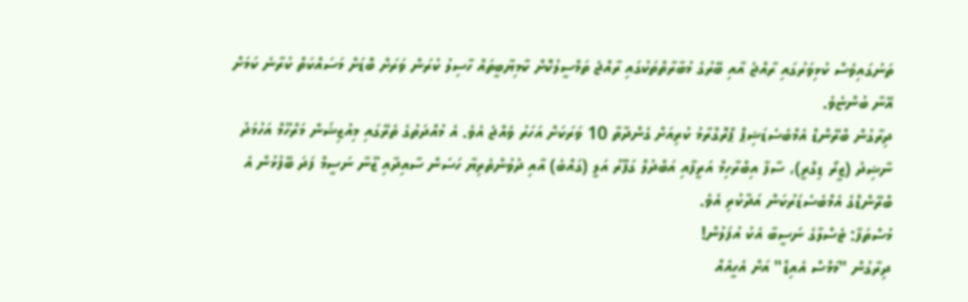ތަނުގައިވެސް ކުޅިވަރުގައި ރާއްޖެ އާއި ބޭރުގެ މުބާރާތްތަކުގައި ރާއްޖެ ތަމްސީލުކޮށް ކާމިޔާބީތައް ހާސިލު ކުރަން ވަރަށް ބޮޑަށް މަސައްކަތް ކުރާނެ ކަމަށް އޭނާ ބުންޏެވެ.
ދިރާގުން ބްރޭންޑް އެމްބެސެޑަޝިޕް ޕްރޮގްރާމު ކުރިއަށް ގެންދާތާ 10 ވަރަކަށް އަހަރު ވެއްޖެ އެވެ. އެ މުއްދަތުގެ ތެރޭގައި މިއުޒިޝަން މަރްހޫމް އަހުމަދު ނާޝިދު (ޒީރޯ ޑިގްރީ)، ސާފާ އިބްރާހިމް އަރީފާއި އަބްދުލް ގަފޫރު އަލީ (ގައްބެ) އާއި ދުވުންތެރިޔާ ހަސަން ސާއިދާއި ޒޫނާ ނަސީމް ފަދަ ބޭފުޅުން އެ ބްރޭންޑްގެ އެމްބެސެޑަރުކަން އަދާކުރި އެވެ.
މުސްތަފާ: ޓެސްލާގެ ނަސީބާ އެކު އުފަލުން!
ދިރާގުން "މަމްސް އެއިޑް" އަށް އެހީއެއް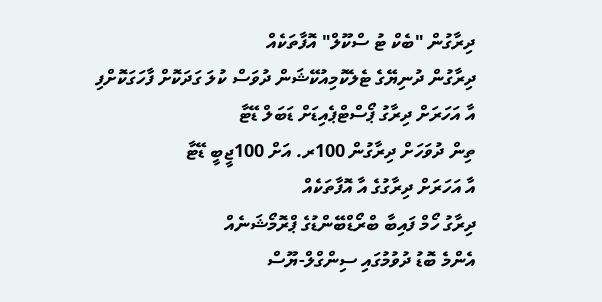ދިރާގުން "ބެކް ޓު ސްކޫލް" އޮފާތަކެއް
ދިރާގުން ދުނިޔޭގެ ޓެލެކޮމިއުކޭޝަން ދުވަސް ކުލަ ގަދަކޮށް ފާހަގަކޮށްފި
އާ އަހަރަށް ދިރާގު ޕޯސްޓްޕެއިޑަށް ޑަބަލް ޑޭޓާ
ތިން ދުވަހަށް ދިރާގުން 100ރ. އަށް 100ޖީބީ ޑޭޓާ
އާ އަހަރަށް ދިރާގުގެ އާ އޮފާތަކެއް
ދިރާގު ހޯމް ފައިބާ ބްރޯޑްބޭންޑުގެ ޕްރޮމޯޝަނެއް
އެންމެ ބޮޑު ދުވުމުގައި ސިންގްލް-ޔޫސް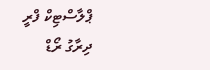ޕްލާސްޓިކް ފްރީ
ދިރާގު ރޯޑް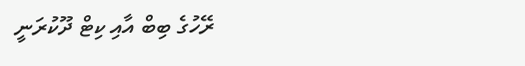ރޭހުގެ ބިބް އާއި ކިޓް ދޫކުރަނީ